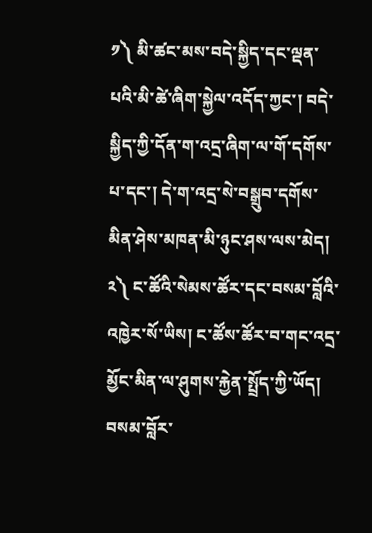༡༽ མི་ཚང་མས་བདེ་སྐྱིད་དང་ལྡན་པའི་མི་ཚེ་ཞིག་སྐྱེལ་འདོད་ཀྱང་། བདེ་སྐྱིད་ཀྱི་དོན་ག་འདྲ་ཞིག་ལ་གོ་དགོས་པ་དང་། དེ་ག་འདྲ་སེ་བསྒྲུབ་དགོས་མིན་ཤེས་མཁན་མི་ཉུང་ཤས་ལས་མེད།
༢༽ ང་ཚོའི་སེམས་ཚོར་དང་བསམ་བློའི་འཁྱེར་སོ་ཡིས། ང་ཚོས་ཚོར་བ་གང་འདྲ་མྱོང་མིན་ལ་ཤུགས་རྐྱེན་སྤྲོད་ཀྱི་ཡོད། བསམ་བློར་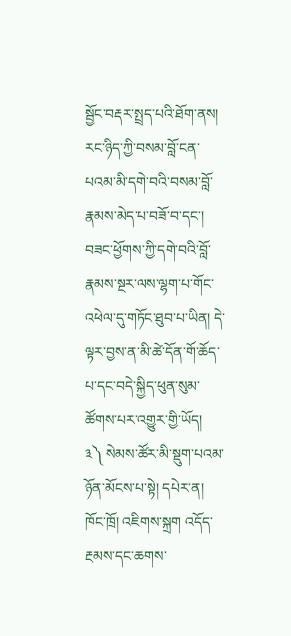སྦྱོང་བརྡར་སྤྲད་པའི་ཐོག་ནས། རང་ཉིད་ཀྱི་བསམ་བློ་ངན་པའམ་མི་དགེ་བའི་བསམ་བློ་རྣམས་མེད་པ་བཟོ་བ་དང་། བཟང་ཕྱོགས་ཀྱི་དགེ་བའི་བློ་རྣམས་སྔར་ལས་ལྷག་པ་གོང་འཕེལ་དུ་གཏོང་ཐུབ་པ་ཡིན། དེ་ལྟར་བྱས་ན་མི་ཚེ་དོན་གོ་ཆོད་པ་དང་བདེ་སྐྱིད་ཕུན་སུམ་ཚོགས་པར་འགྱུར་གྱི་ཡོད།
༣༽ སེམས་ཚོར་མི་སྡུག་པའམ་ཉོན་མོངས་པ་སྟེ། དཔེར་ན། ཁོང་ཁྲོ། འཇིགས་སྐྲག འདོད་རྔམས་དང་ཆགས་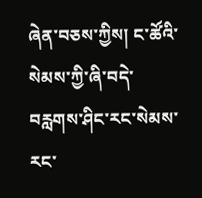ཞེན་བཅས་ཀྱིས། ང་ཚོའི་སེམས་ཀྱི་ཞི་བདེ་བརླགས་ཤིང་རང་སེམས་རང་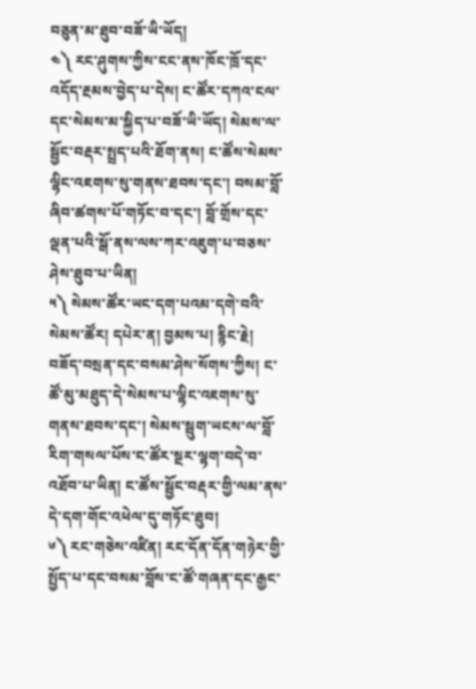བཅུན་མ་ཐུབ་བཟོ་ཡི་ཡོད།
༤༽ རང་ཤུགས་ཀྱིས་ངང་ནས་ཁོང་ཁྲོ་དང་འདོད་རྔམས་བྱེད་པ་དེས། ང་ཚོར་དཀའ་ངལ་དང་སེམས་མ་སྐྱིད་པ་བཟོ་ཡི་ཡོད། སེམས་ལ་སྦྱོང་བརྡར་སྤྲད་པའི་ཐོག་ནས། ང་ཚོས་སེམས་ལྷིང་འཇགས་སུ་གནས་ཐབས་དང་། བསམ་བློ་ཞིབ་ཚགས་པོ་གཏོང་བ་དང་། བློ་གྲོས་དང་ལྡན་པའི་སྒོ་ནས་ལས་ཀར་འཇུག་པ་བཅས་ཤེས་ཐུབ་པ་ཡིན།
༥༽ སེམས་ཚོར་ཡང་དག་པའམ་དགེ་བའི་སེམས་ཚོར། དཔེར་ན། བྱམས་པ། རྙིང་རྗེ། བཟོད་བསྲན་དང་བསམ་ཤེས་སོགས་ཀྱིས། ང་ཚོ་མུ་མཐུད་དེ་སེམས་པ་ལྷིང་འཇགས་སུ་གནས་ཐབས་དང་། སེམས་སྦུག་ཡངས་ལ་བློ་རིག་གསལ་པོས་ང་ཚོར་སྔར་ལྷག་བདེ་བ་འཐོབ་པ་ཡིན། ང་ཚོས་སྦྱོང་བརྡར་གྱི་ལམ་ནས་དེ་དག་གོང་འཕེལ་དུ་གཏོང་ཐུབ།
༦༽ རང་གཅེས་འཛིན། རང་དོན་དོན་གཉེར་གྱི་སྤྱོད་པ་དང་བསམ་བློས་ང་ཚོ་གཞན་དང་རྒྱང་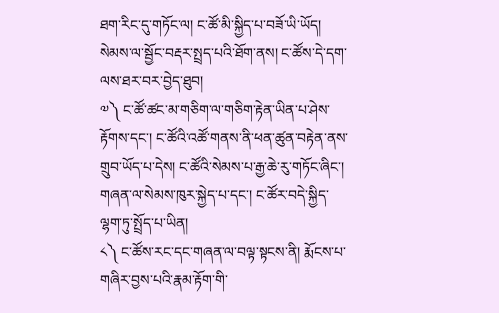ཐག་རིང་དུ་གཏོང་ལ། ང་ཚོ་མི་སྐྱིད་པ་བཟོ་ཡི་ཡོད། སེམས་ལ་སྦྱོང་བརྡར་སྤྲད་པའི་ཐོག་ནས། ང་ཚོས་དེ་དག་ལས་ཐར་བར་བྱེད་ཐུབ།
༧༽ ང་ཚོ་ཚང་མ་གཅིག་ལ་གཅིག་རྟེན་ཡིན་པ་ཤེས་རྟོགས་དང་། ང་ཚོའི་འཚོ་གནས་ནི་ཕན་ཚུན་བརྟེན་ནས་གྲུབ་ཡོད་པ་དེས། ང་ཚོའི་སེམས་པ་རྒྱ་ཆེ་རུ་གཏོང་ཞིང་། གཞན་ལ་སེམས་ཁུར་སྐྱེད་པ་དང་། ང་ཚོར་བདེ་སྐྱིད་ལྷག་ཏུ་སྤྲོད་པ་ཡིན།
༨༽ ང་ཚོས་རང་དང་གཞན་ལ་བལྟ་སྟངས་ནི། རྨོངས་པ་གཞིར་བྱས་པའི་རྣམ་རྟོག་གི་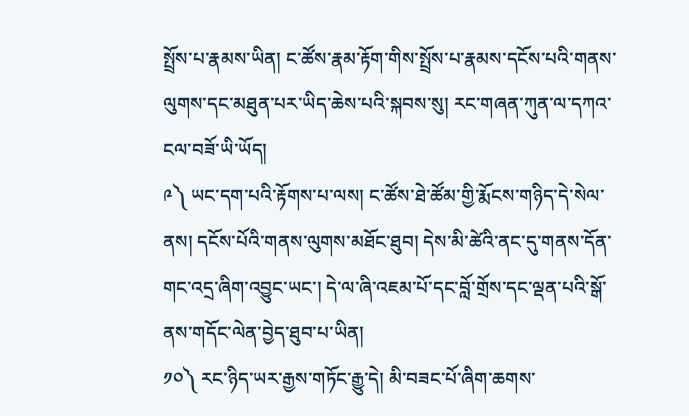སྤྲོས་པ་རྣམས་ཡིན། ང་ཚོས་རྣམ་རྟོག་གིས་སྤྲོས་པ་རྣམས་དངོས་པའི་གནས་ལུགས་དང་མཐུན་པར་ཡིད་ཆེས་པའི་སྐབས་སུ། རང་གཞན་ཀུན་ལ་དཀའ་ངལ་བཟོ་ཡི་ཡོད།
༩༽ ཡང་དག་པའི་རྟོགས་པ་ལས། ང་ཚོས་ཐེ་ཚོམ་གྱི་རྨོངས་གཉིད་དེ་སེལ་ནས། དངོས་པོའི་གནས་ལུགས་མཐོང་ཐུབ། དེས་མི་ཚེའི་ནང་དུ་གནས་དོན་གང་འདྲ་ཞིག་འབྱུང་ཡང་། དེ་ལ་ཞི་འཇམ་པོ་དང་བློ་གྲོས་དང་ལྡན་པའི་སྒོ་ནས་གདོང་ལེན་བྱེད་ཐུབ་པ་ཡིན།
༡༠༽ རང་ཉིད་ཡར་རྒྱས་གཏོང་རྒྱུ་དེ། མི་བཟང་པོ་ཞིག་ཆགས་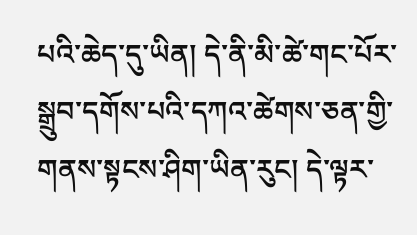པའི་ཆེད་དུ་ཡིན། དེ་ནི་མི་ཚེ་གང་པོར་སྒྲུབ་དགོས་པའི་དཀའ་ཚེགས་ཅན་གྱི་གནས་སྟངས་ཤིག་ཡིན་རུང། དེ་ལྟར་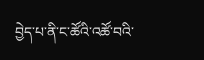བྱེད་པ་ནི་ང་ཚོའི་འཚོ་བའི་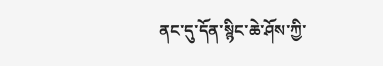ནང་དུ་དོན་སྙིང་ཆེ་ཤོས་ཀྱི་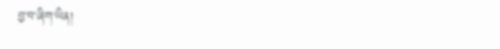བྱ་བ་ཞིག་ཡིན།